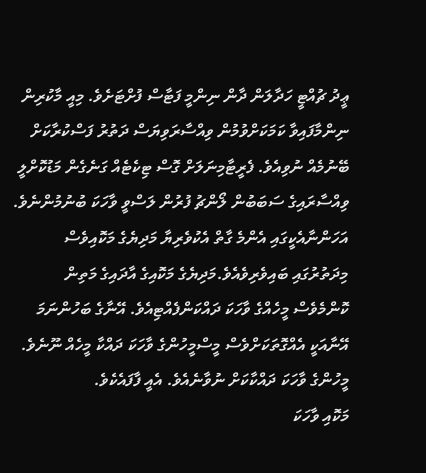ޢީދު ޗުއްޓީ ހަދާލަން ދާން ނިންމީ ފަޓާސް ފުށްޓަށެވެ. މިއީ މާކުރިން ނިންމާފައިވާ ކަމަކަށްވުމުން ވިއްސާރަވިޔަސް ދަތުރު ފަސްކުރާކަށް ބޭނުމެއް ނުވިއެވެ. ފެރީޓާމިނަލަށް ގޮސް ޓިކެޓެއް ގަނެގެން މަޑުކޮށްލީ ވިއްސާރައިގެ ސަބަބުން ލޯންޗު ފުރުން ލަސްވީ ވާހަކަ ބުނުމުންނެވެ. އަހަންނާއެކީގައި އެންމެ ގާތް އެކުވެރިޔާ މަދިޔެގެ މަކޮއިވެސް މިދަތުރުގައި ބައިވެރިވެއެވެ.މަދިޔެގެ މަކޮއިގެ އާދައިގެ މަތިން ކޮންމެވެސް މީހެއްގެ ވާހަކަ ދައްކަންފެއްޓިއެވެ. އޭނާގެ ބަހުންނަމަ އޭނާއަކީ އެއްގޮތަކަށްވެސް މީސްމީހުންގެ ވާހަކަ ދައްކާ މީހެއް ނޫނެވެ. މީހުންގެ ވާހަކަ ދައްކާކަށް ނުވާނެއެވެ. އެއީ ފާފައެކެވެ.
މަކޮއި ވާހަކަ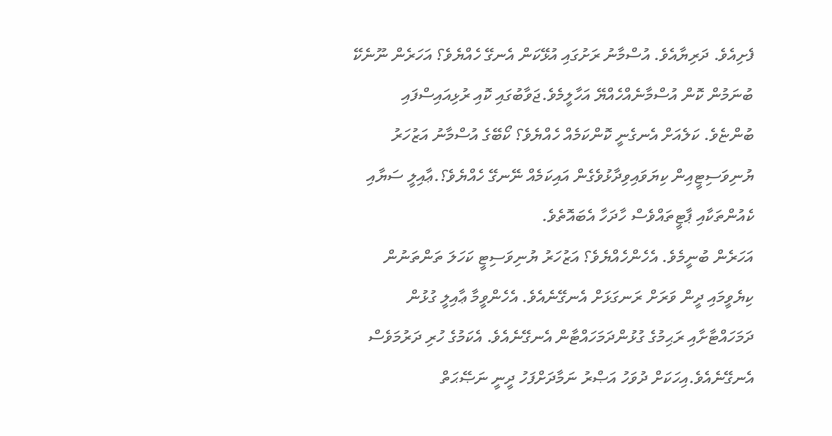ފެށިއެވެ. ދަރިޔާއެވެ. އުސްމާނު ރަށުގައި އުޅޭކަން އެނގޭ ހެއްޔެވެ؟ އަހަރެން ނޫނެކޭ ބުނަމުން ކޮން އުސްމާނެއްހެއްޔޭ އަހާލީމެވެ.ޖަވާބުގައި ކޮއި ރުޅިއައިސްފައި ބުންޏެވެ. ކަލެއަށް އެނގެނީ ކޮންކަމެއް ހެއްޔެވެ؟ ކޯބޭގެ އުސްމާނު އަޒުހަރު ޔުނިވަސިޓީއިން ކިޔަވައިވިދާޅުވެގެން އައިކަމެއް ނޭނގޭ ހެއްޔެވެ؟.ޢާއިލީ ސަޔާއި ކެއުންތަކާއި ޕާޓީތައްވެސް ހާދަހާ އެބައޮތެވެ.
އަހަރެން ބުނީމެވެ. އެހެންހެއްޔެވެ؟ އަޒުހަރު ޔުނިވަސިޓީ ކަހަލަ ތަންތަނުން ކިޔެވީމައި ދީން ވަރަށް ރަނގަޅަށް އެނގޭނެއެވެ. އެހެންވީމާ ޢާއިލީ ގުޅުން ދަމަހައްޓާށާއި ރަޙިމުގެ ގުޅުންދަމަހައްޓާން އެނގޭނެއެވެ. އެކަމުގެ ހުރި ދަރުމަވެސް އެނގޭނެއެވެ.އިހަކަށް ދުވަހު އަޞްރު ނަމާދަށްފަހު ދީނީ ނަޞޭޙަތް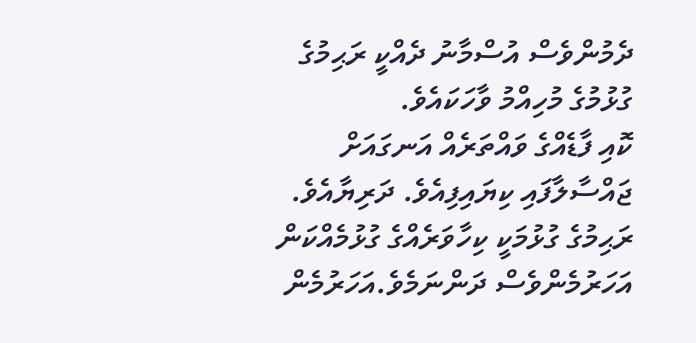ދެމުންވެސް އުސްމާނު ދެއްކީ ރަޙިމުގެ ގުޅުމުގެ މުހިއްމު ވާހަކައެވެ.
ކޮއި ފާޑެއްގެ ވައްތަރެއް އަނގައަށް ޖައްސާލާފައި ކިޔައިފިއެވެ. ދަރިޔާއެވެ. ރަޙިމުގެ ގުޅުމަކީ ކިހާވަރެއްގެ ގުޅުމެއްކަން އަހަރުމެންވެސް ދަންނަމެވެ.އަހަރުމެން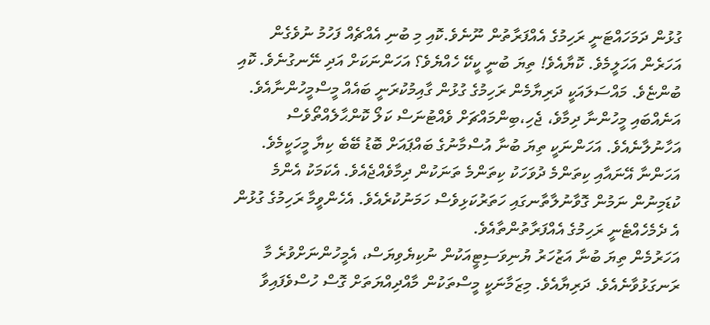ގުޅުން ދަމަހައްޓަނީ ރަހިމުގެ އެއްފަރާތުން ނޫނެވެ.ކޮއި މި ބުނި އެއްޗެއް ފަހުމު ނުވެގެން އަހަރެން އަހަލީމެވެ. ކޮޔާއެވެ! ތިޔަ ބުނީ ކީކޭ ހެއްޔެވެ؟ އަހަންނަކަށް އަދި ނޭނގުނެވެ. ކޮއި ބުންޏެވެ. މައްސަލައަކީ ދަރިޔާމެން ރަހިމުގެ ގުޅުން ގާއިމުކުރަނީ ބައެއް މީސްމީހުންނާއެވެ. އަނެއްބައި މީހުންނާ ދިމާވެ، ޖެހި،ބިންމައްޗަށް ވެއްޓުނަސް ކަލޯ ކޮންޙާލެއްތޯވެސް އަހާނުލާނެއެވެ. އަހަންނަކީ ތިޔަ ބުނާ އުސްމާނުގެ ބައްޕައަށް ބޮޑު ބޭބެ ކިޔާ މީހަކީމެވެ. އަހަންނާ އޭނައާއި ކިތަންމެ ދުވަހަކު ކިތަންމެ ތަނަކުން ދިމާވެއްޖެއެވެ. އެކަމަކު އެންމެ ކުޑަމިނުން ނަމުން ގޮވާނުލާތާނގައި ހަތަރުކަޅިވެސް ހަމަނުކުރެއެވެ. އެހެންވީމާ ރަހިމުގެ ގުޅުން އެ ދެމެހެއްޓެނީ ރަހިމުގެ އެއްފަރާތުންތާއެވެ.
އަހަރުމެން ތިޔަ ބުނާ އަޒުހަރު ޔުނިވަސިޓީއަކުން ނުކިޔެވިޔަސް، އެމީހުންނަށްވުރެ މާ ރަނގަޅުވާނެއެވެ. ދަރިޔާއެވެ. މިޒަމާނަކީ މީސްތަކުން މާއްދިއްޔަތަށް ގޮސް ހުސްވެފައިވާ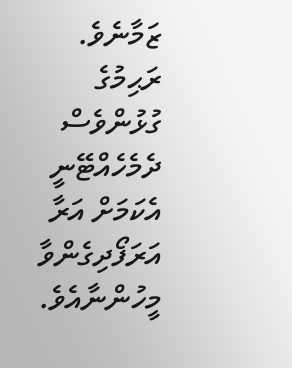ޒަމާނެވެ. ރަޙިމުގެ ގުޅުންވެސް ދެމެހެއްޓޭނީ އެކަމަށް އަރާ އަރަފޯދިގެންވާ މީހުންނާއެވެ.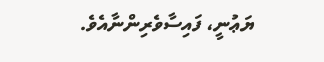ޔަޢުނީ، ފައިސާވެރިންނާއެވެ.